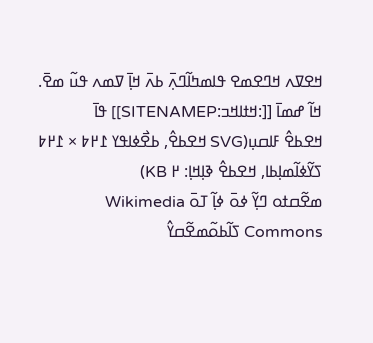ߞߐߜߍ ߞߣߐߘߐ ߟߊߘߤߊ߬ߣߍ߲߫ ߕߍ߫ ߞߊ߲߫ ߜߘߍ ߟߎ߬ ߘߐ߫.
ߞߊ߬ ߝߘߊ߫ [[:ߞߙߊߞߏ:SITENAMEP]] ߟߊ߫
ߞߐߕߐ߮ ߓߊߛߎ߲(SVG ߞߐߕߐ߮, ߕߐ߯ߦߊߟߌ ߁߂߈ × ߁߂߈ ߖߌ߬ߦߊ߬ߘߊ߲ߕߊ, ߞߐߕߐ߮ ߢߊ߲ߞߊ߲: ߂ KB)
ߘߐ߬ߛߙߋ ߣߌ߲߬ ߦߋ߫ ߦߊ߲߬ ߠߋ߫ Wikimedia Commons ߖߊ߬ߕߋ߬ߘߐ߬ߛߌ߮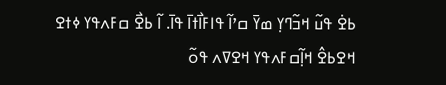ߕߐ߭ ߟߎ߬ ߞߏ߬ߣߌ߲ ߘߌ߫ ߛߴߊ߬ ߟߊߓߊ߯ߙߊ߫ ߟߊ߫. ߊ߬ ߕߐ߯ ߛߓߍߟߌ ߦߙߐ ߞߐߕߐ߮ ߞߊ߲߬ߛߓߍߟߌ ߞߐߜߍ ߟߋ߬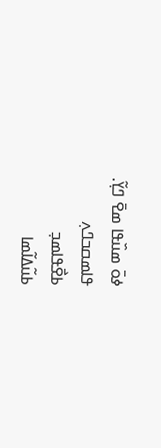ߦߋ߫ ߘߎ߰ߟߊ ߘߐ߫ ߣߌ߲߬.
ߟߊߘߛߏߣߍ߲
ߕߐ߯ߟߊߘߏ߲
ߕߎ߬ߡߊ߬ߘߊ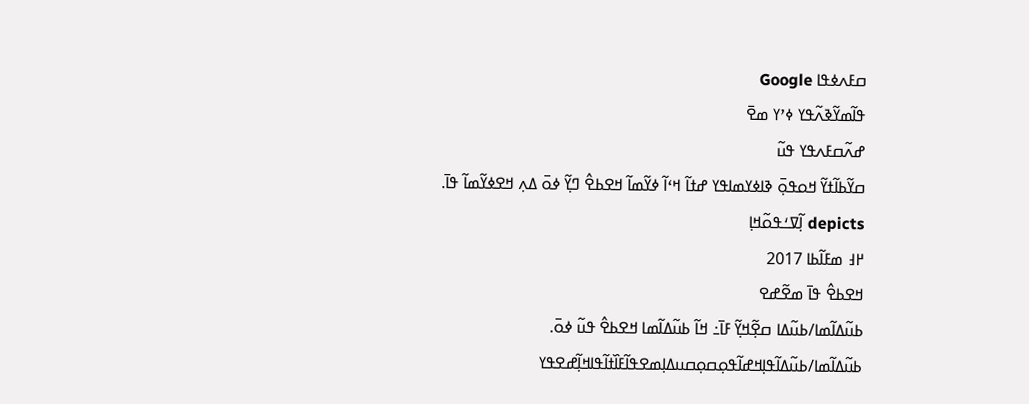ߛߓߍߦߟߊ Google
ߟߊ߬ߘߌ߬ߢߍ߬ߟߌ ߦߴߌ ߘߐ߫
ߝߍ߬ߛߓߍߟߌ ߟߎ߬
ߛߌ߬ߕߊ߬ߙߌ߬ ߞߋߟߋ߲߫ ߢߊߦߌߘߊߟߌ ߝߙߊ߬ ߞߵߊ߬ ߦߌ߬ߘߊ߬ ߞߐߕߐ߮ ߣߌ߲߬ ߦߋ߫ ߡߍ߲ ߞߐߦߌ߬ߘߊ߬ ߟߊ߫.
depicts ߊ߲߬ߜߑߟߋ߬ߞߊ߲
߂߃ ߘߓߊ߬ߕߊ 2017
ߞߐߕߐ߮ ߟߊ߫ ߘߐ߬ߝߐ
ߕߎ߬ߡߊ߬ߘߊ/ߕߎ߬ߡߊ ߛߐ߲߬ߞߌ߲߬ ߓߊ߫߸ ߞߊ߬ ߕߎ߬ߡߊ߬ߘߊ ߞߐߕߐ߮ ߟߎ߬ ߦߋ߫.
ߕߎ߬ߡߊ߬ߘߊ/ߕߎ߬ߡߊ߬ߟߊ߲ߞߝߊ߬ߟߋ߲ߛߋ߲ߛߎߡߊ߲ߘߐߟߊ߬ߓߊ߰ߙߊ߬ߟߊߞߊ߲߬ߝߐߟߌ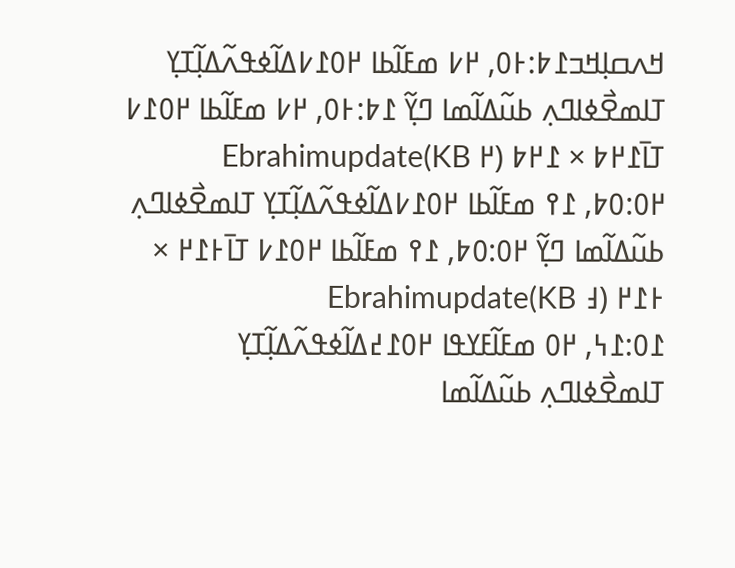ߞߍߛߊ߲ߞߏ߁߈:߅߀, ߂߇ ߘߓߊ߬ߕߊ ߂߀߁߇ߡߊ߬ߦߟߍ߬ߡߊ߲߬ߠߌ߲ ߠߊߘߐ߯ߦߊߣߍ߲ ߕߎ߬ߡߊ߬ߘߊ ߣߌ߲߬ ߁߈:߅߀, ߂߇ ߘߓߊ߬ߕߊ ߂߀߁߇ ߠߊ߫߁߂߈ × ߁߂߈ (߂ KB)Ebrahimupdate
߂߀:߀߈, ߁߉ ߘߓߊ߬ߕߊ ߂߀߁߇ߡߊ߬ߦߟߍ߬ߡߊ߲߬ߠߌ߲ ߠߊߘߐ߯ߦߊߣߍ߲ ߕߎ߬ߡߊ߬ߘߊ ߣߌ߲߬ ߂߀:߀߈, ߁߉ ߘߓߊ߬ߕߊ ߂߀߁߇ ߠߊ߫߅߁߂ × ߅߁߂ (߃ KB)Ebrahimupdate
߁߀:߁߆, ߂߀ ߘߓߊ߬ߓߌߟߊ ߂߀߁߄ߡߊ߬ߦߟߍ߬ߡߊ߲߬ߠߌ߲ ߠߊߘߐ߯ߦߊߣߍ߲ ߕߎ߬ߡߊ߬ߘߊ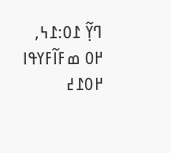ߣߌ߲߬ ߁߀:߁߆, ߂߀ ߘߓߊ߬ߓߌߟߊ ߂߀߁߄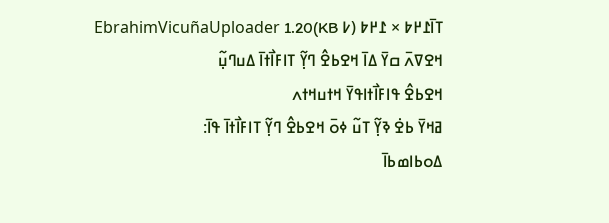ߠߊ߫߁߂߈ × ߁߂߈ (߇ KB)EbrahimVicuñaUploader 1.20
ߞߐߜߍ߫ ߛߌ߫ ߡߊ߫ ߞߐߕߐ߮ ߣߌ߲߬ ߠߊߓߊ߯ߙߊ߫ ߡߎߣߎ߲߬
ߞߐߕߐ߮ ߟߊߓߊ߯ߙߊߟߌ߫ ߞߙߎߞߙߍ
ߥߞߌ߫ ߕߐ߭ ߢߌ߲߬ ߠߎ߬ ߦߋ߫ ߞߐߕߐ߮ ߣߌ߲߬ ߠߊߓߊ߯ߙߊ߫ ߟߊ߫:
ߡߋߕߊߘߕߊ߫